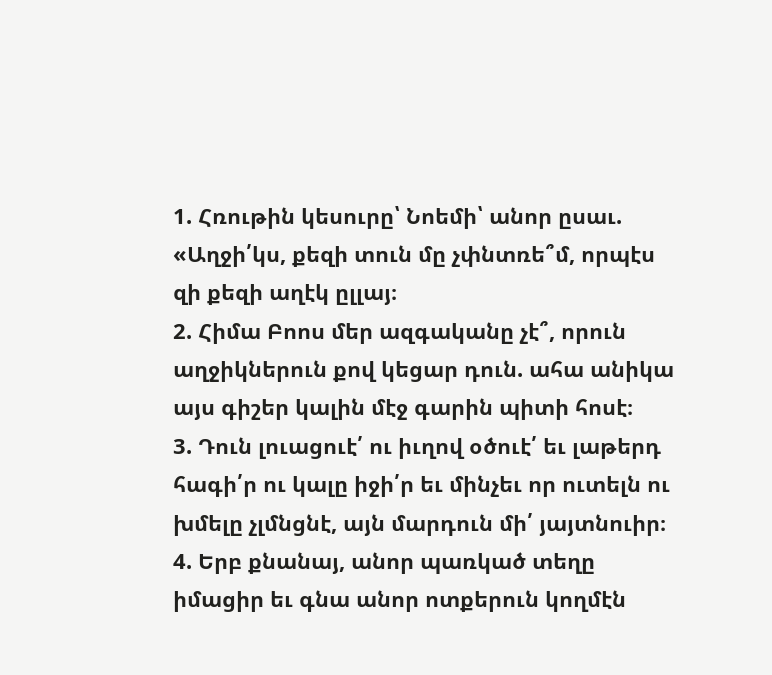1. Հռութին կեսուրը՝ Նոեմի՝ անոր ըսաւ. «Աղջի՛կս, քեզի տուն մը չփնտռե՞մ, որպէս զի քեզի աղէկ ըլլայ։
2. Հիմա Բոոս մեր ազգականը չէ՞, որուն աղջիկներուն քով կեցար դուն. ահա անիկա այս գիշեր կալին մէջ գարին պիտի հոսէ։
3. Դուն լուացուէ՛ ու իւղով օծուէ՛ եւ լաթերդ հագի՛ր ու կալը իջի՛ր եւ մինչեւ որ ուտելն ու խմելը չլմնցնէ, այն մարդուն մի՛ յայտնուիր։
4. Երբ քնանայ, անոր պառկած տեղը իմացիր եւ գնա անոր ոտքերուն կողմէն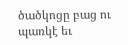ծածկոցը բաց ու պառկէ եւ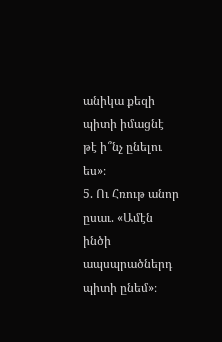անիկա քեզի պիտի իմացնէ թէ ի՞նչ ընելու ես»։
5. Ու Հռութ անոր ըսաւ. «Ամէն ինծի ապսպրածներդ պիտի ընեմ»։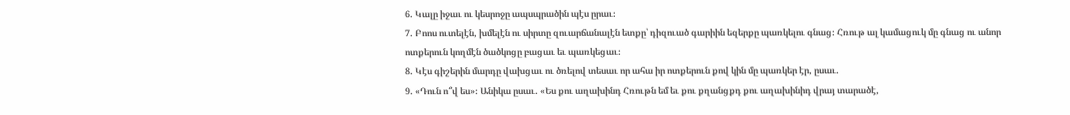6. Կալը իջաւ ու կեսրոջը ապսպրածին պէս ըրաւ։
7. Բոոս ուտելէն, խմելէն ու սիրտը զուարճանալէն ետքը՝ դիզուած գարիին եզերքը պառկելու գնաց։ Հռութ ալ կամացուկ մը գնաց ու անոր ոտքերուն կողմէն ծածկոցը բացաւ եւ պառկեցաւ։
8. Կէս գիշերին մարդը վախցաւ ու ծռելով տեսաւ որ ահա իր ոտքերուն քով կին մը պառկեր էր, ըսաւ.
9. «Դուն ո՞վ ես»։ Անիկա ըսաւ. «Ես քու աղախինդ Հռութն եմ եւ քու քղանցքդ քու աղախինիդ վրայ տարածէ,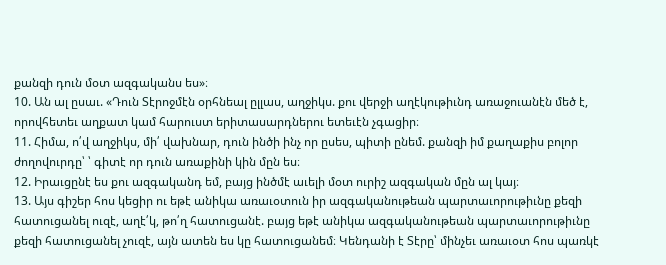քանզի դուն մօտ ազգականս ես»։
10. Ան ալ ըսաւ. «Դուն Տէրոջմէն օրհնեալ ըլլաս, աղջիկս. քու վերջի աղէկութիւնդ առաջուանէն մեծ է, որովհետեւ աղքատ կամ հարուստ երիտասարդներու ետեւէն չգացիր։
11. Հիմա, ո՛վ աղջիկս, մի՛ վախնար, դուն ինծի ինչ որ ըսես, պիտի ընեմ. քանզի իմ քաղաքիս բոլոր ժողովուրդը՝ ՝ գիտէ որ դուն առաքինի կին մըն ես։
12. Իրաւցընէ ես քու ազգականդ եմ, բայց ինծմէ աւելի մօտ ուրիշ ազգական մըն ալ կայ։
13. Այս գիշեր հոս կեցիր ու եթէ անիկա առաւօտուն իր ազգականութեան պարտաւորութիւնը քեզի հատուցանել ուզէ, աղէ՛կ, թո՛ղ հատուցանէ. բայց եթէ անիկա ազգականութեան պարտաւորութիւնը քեզի հատուցանել չուզէ, այն ատեն ես կը հատուցանեմ։ Կենդանի է Տէրը՝ մինչեւ առաւօտ հոս պառկէ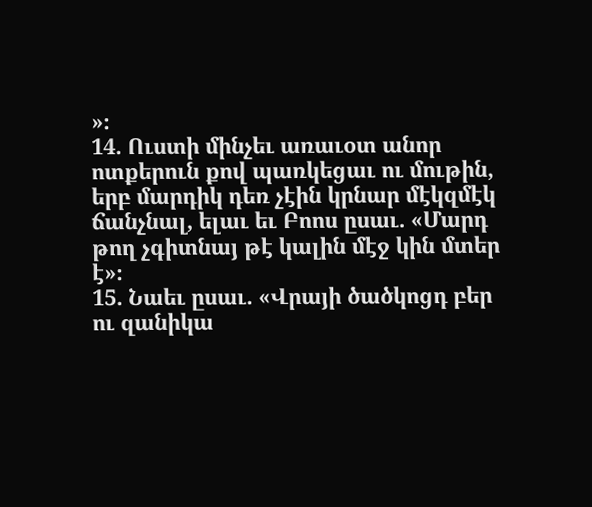»։
14. Ուստի մինչեւ առաւօտ անոր ոտքերուն քով պառկեցաւ ու մութին, երբ մարդիկ դեռ չէին կրնար մէկզմէկ ճանչնալ, ելաւ եւ Բոոս ըսաւ. «Մարդ թող չգիտնայ թէ կալին մէջ կին մտեր է»։
15. Նաեւ ըսաւ. «Վրայի ծածկոցդ բեր ու զանիկա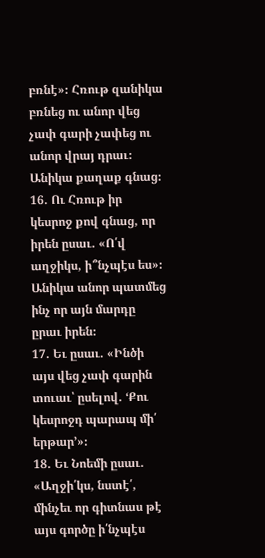բռնէ»։ Հռութ զանիկա բռնեց ու անոր վեց չափ գարի չափեց ու անոր վրայ դրաւ։ Անիկա քաղաք գնաց։
16. Ու Հռութ իր կեսրոջ քով գնաց, որ իրեն ըսաւ. «Ո՛վ աղջիկս, ի՞նչպէս ես»։ Անիկա անոր պատմեց ինչ որ այն մարդը ըրաւ իրեն։
17. Եւ ըսաւ. «Ինծի այս վեց չափ գարին տուաւ՝ ըսելով. ‘Քու կեսրոջդ պարապ մի՛ երթար’»։
18. Եւ Նոեմի ըսաւ. «Աղջի՛կս, նստէ՛, մինչեւ որ գիտնաս թէ այս գործը ի՛նչպէս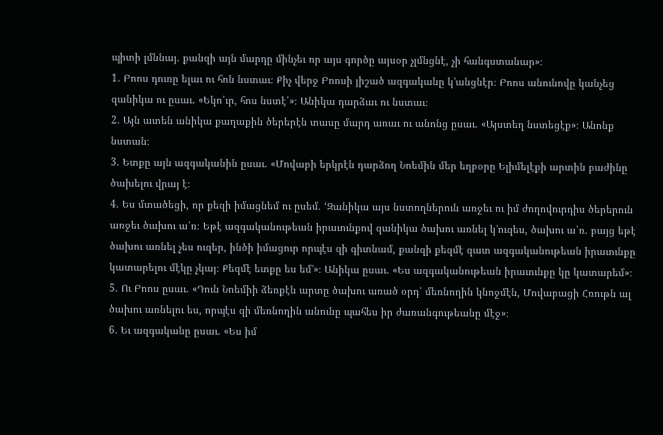պիտի լմննայ. քանզի այն մարդը մինչեւ որ այս գործը այսօր չլմնցնէ, չի հանգստանար»։
1. Բոոս դուռը ելաւ ու հոն նստաւ։ Քիչ վերջ Բոոսի յիշած ազգականը կ’անցնէր։ Բոոս անունովը կանչեց զանիկա ու ըսաւ. «Եկո՛ւր, հոս նստէ՛»։ Անիկա դարձաւ ու նստաւ։
2. Այն ատեն անիկա քաղաքին ծերերէն տասը մարդ առաւ ու անոնց ըսաւ. «Այստեղ նստեցէք»։ Անոնք նստան։
3. Ետքը այն ազգականին ըսաւ. «Մովաբի երկրէն դարձող Նոեմին մեր եղբօրը Ելիմելէքի արտին բաժինը ծախելու վրայ է։
4. Ես մտածեցի, որ քեզի իմացնեմ ու ըսեմ. ‘Զանիկա այս նստողներուն առջեւ ու իմ ժողովուրդիս ծերերուն առջեւ ծախու ա՛ռ։ Եթէ ազգականութեան իրաւունքով զանիկա ծախու առնել կ’ուզես, ծախու ա՛ռ. բայց եթէ ծախու առնել չես ուզեր, ինծի իմացուր որպէս զի գիտնամ, քանզի քեզմէ զատ ազգականութեան իրաւունքը կատարելու մէկը չկայ։ Քեզմէ ետքը ես եմ’»։ Անիկա ըսաւ. «Ես ազգականութեան իրաւունքը կը կատարեմ»։
5. Ու Բոոս ըսաւ. «Դուն Նոեմիի ձեռքէն արտը ծախու առած օրդ՝ մեռնողին կնոջմէն, Մովաբացի Հռութն ալ ծախու առնելու ես, որպէս զի մեռնողին անունը պահես իր ժառանգութեանը մէջ»։
6. Եւ ազգականը ըսաւ. «Ես իմ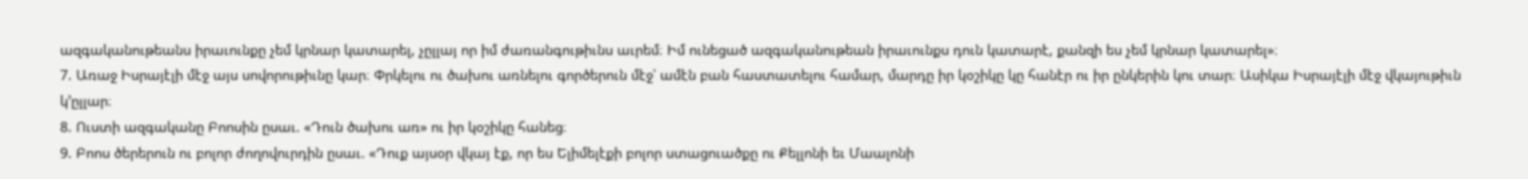ազգականութեանս իրաւունքը չեմ կրնար կատարել, չըլլայ որ իմ ժառանգութիւնս աւրեմ։ Իմ ունեցած ազգականութեան իրաւունքս դուն կատարէ, քանզի ես չեմ կրնար կատարել»։
7. Առաջ Իսրայէլի մէջ այս սովորութիւնը կար։ Փրկելու ու ծախու առնելու գործերուն մէջ՝ ամէն բան հաստատելու համար, մարդը իր կօշիկը կը հանէր ու իր ընկերին կու տար։ Ասիկա Իսրայէլի մէջ վկայութիւն կ’ըլլար։
8. Ուստի ազգականը Բոոսին ըսաւ. «Դուն ծախու առ» ու իր կօշիկը հանեց։
9. Բոոս ծերերուն ու բոլոր ժողովուրդին ըսաւ. «Դուք այսօր վկայ էք, որ ես Ելիմելէքի բոլոր ստացուածքը ու Քելլոնի եւ Մաալոնի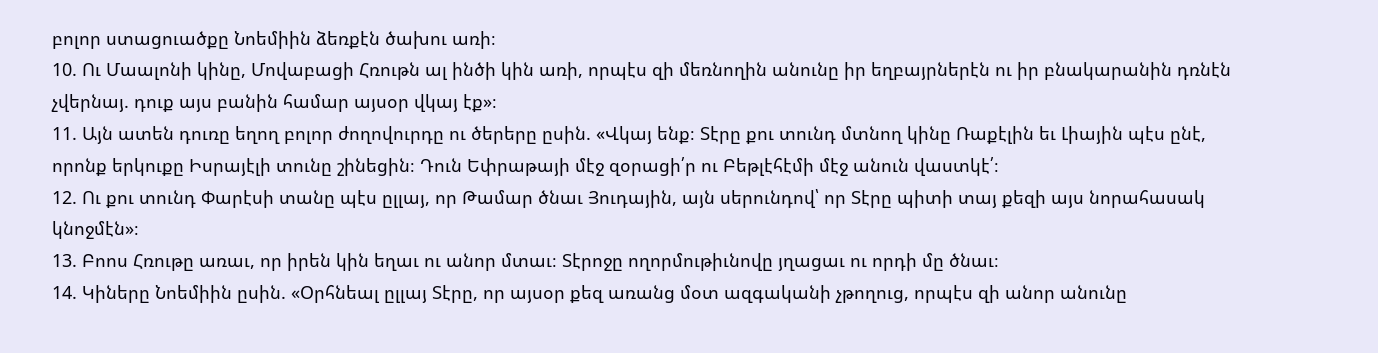բոլոր ստացուածքը Նոեմիին ձեռքէն ծախու առի։
10. Ու Մաալոնի կինը, Մովաբացի Հռութն ալ ինծի կին առի, որպէս զի մեռնողին անունը իր եղբայրներէն ու իր բնակարանին դռնէն չվերնայ. դուք այս բանին համար այսօր վկայ էք»։
11. Այն ատեն դուռը եղող բոլոր ժողովուրդը ու ծերերը ըսին. «Վկայ ենք։ Տէրը քու տունդ մտնող կինը Ռաքէլին եւ Լիային պէս ընէ, որոնք երկուքը Իսրայէլի տունը շինեցին։ Դուն Եփրաթայի մէջ զօրացի՛ր ու Բեթլէհէմի մէջ անուն վաստկէ՛։
12. Ու քու տունդ Փարէսի տանը պէս ըլլայ, որ Թամար ծնաւ Յուդային, այն սերունդով՝ որ Տէրը պիտի տայ քեզի այս նորահասակ կնոջմէն»։
13. Բոոս Հռութը առաւ, որ իրեն կին եղաւ ու անոր մտաւ։ Տէրոջը ողորմութիւնովը յղացաւ ու որդի մը ծնաւ։
14. Կիները Նոեմիին ըսին. «Օրհնեալ ըլլայ Տէրը, որ այսօր քեզ առանց մօտ ազգականի չթողուց, որպէս զի անոր անունը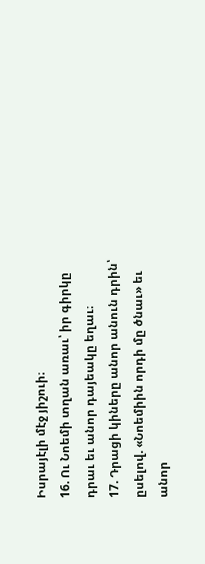Իսրայէլի մէջ յիշուի։
16. Ու Նոեմի տղան առաւ՝ իր գիրկը դրաւ եւ անոր դայեակը եղաւ։
17. Դրացի կիները անոր անուն դրին՝ ըսելով. «Նոեմիին որդի մը ծնաւ» եւ անոր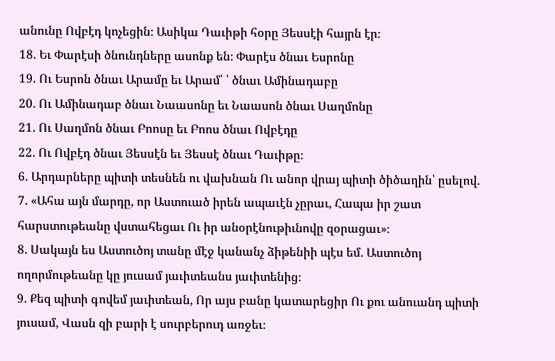անունը Ովբէդ կոչեցին։ Ասիկա Դաւիթի հօրը Յեսսէի հայրն էր։
18. Եւ Փարէսի ծնունդները ասոնք են։ Փարէս ծնաւ Եսրոնը
19. Ու Եսրոն ծնաւ Արամը եւ Արամ՝ ՝ ծնաւ Ամինադաբը
20. Ու Ամինադաբ ծնաւ Նաասոնը եւ Նաասոն ծնաւ Սաղմոնը
21. Ու Սաղմոն ծնաւ Բոոսը եւ Բոոս ծնաւ Ովբէդը
22. Ու Ովբէդ ծնաւ Յեսսէն եւ Յեսսէ ծնաւ Դաւիթը։
6. Արդարները պիտի տեսնեն ու վախնան Ու անոր վրայ պիտի ծիծաղին՝ ըսելով.
7. «Ահա այն մարդը, որ Աստուած իրեն ապաւէն չըրաւ, Հապա իր շատ հարստութեանը վստահեցաւ Ու իր անօրէնութիւնովը զօրացաւ»։
8. Սակայն ես Աստուծոյ տանը մէջ կանանչ ձիթենիի պէս եմ. Աստուծոյ ողորմութեանը կը յուսամ յաւիտեանս յաւիտենից։
9. Քեզ պիտի գովեմ յաւիտեան, Որ այս բանը կատարեցիր Ու քու անուանդ պիտի յուսամ, Վասն զի բարի է սուրբերուդ առջեւ։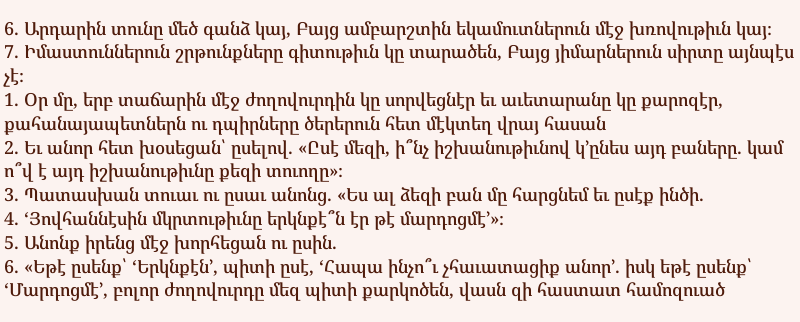6. Արդարին տունը մեծ գանձ կայ, Բայց ամբարշտին եկամուտներուն մէջ խռովութիւն կայ։
7. Իմաստուններուն շրթունքները գիտութիւն կը տարածեն, Բայց յիմարներուն սիրտը այնպէս չէ։
1. Օր մը, երբ տաճարին մէջ ժողովուրդին կը սորվեցնէր եւ աւետարանը կը քարոզէր, քահանայապետներն ու դպիրները ծերերուն հետ մէկտեղ վրայ հասան
2. Եւ անոր հետ խօսեցան՝ ըսելով. «Ըսէ մեզի, ի՞նչ իշխանութիւնով կ’ընես այդ բաները. կամ ո՞վ է այդ իշխանութիւնը քեզի տուողը»։
3. Պատասխան տուաւ ու ըսաւ անոնց. «Ես ալ ձեզի բան մը հարցնեմ եւ ըսէք ինծի.
4. ‘Յովհաննէսին մկրտութիւնը երկնքէ՞ն էր թէ մարդոցմէ’»։
5. Անոնք իրենց մէջ խորհեցան ու ըսին.
6. «Եթէ ըսենք՝ ‘Երկնքէն’, պիտի ըսէ, ‘Հապա ինչո՞ւ չհաւատացիք անոր’. իսկ եթէ ըսենք՝ ‘Մարդոցմէ’, բոլոր ժողովուրդը մեզ պիտի քարկոծեն, վասն զի հաստատ համոզուած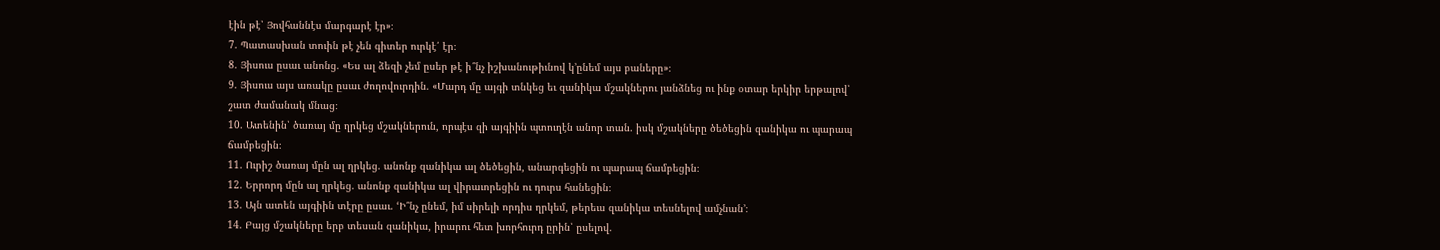էին թէ՝ Յովհաննէս մարգարէ էր»։
7. Պատասխան տուին թէ չեն գիտեր ուրկէ՛ էր։
8. Յիսուս ըսաւ անոնց. «Ես ալ ձեզի չեմ ըսեր թէ ի՞նչ իշխանութիւնով կ’ընեմ այս բաները»։
9. Յիսուս այս առակը ըսաւ ժողովուրդին. «Մարդ մը այգի տնկեց եւ զանիկա մշակներու յանձնեց ու ինք օտար երկիր երթալով՝ շատ ժամանակ մնաց։
10. Ատենին՝ ծառայ մը ղրկեց մշակներուն, որպէս զի այգիին պտուղէն անոր տան. իսկ մշակները ծեծեցին զանիկա ու պարապ ճամբեցին։
11. Ուրիշ ծառայ մըն ալ ղրկեց. անոնք զանիկա ալ ծեծեցին, անարգեցին ու պարապ ճամբեցին։
12. Երրորդ մըն ալ ղրկեց. անոնք զանիկա ալ վիրաւորեցին ու դուրս հանեցին։
13. Այն ատեն այգիին տէրը ըսաւ. ‘Ի՞նչ ընեմ, իմ սիրելի որդիս ղրկեմ, թերեւս զանիկա տեսնելով ամչնան’։
14. Բայց մշակները երբ տեսան զանիկա, իրարու հետ խորհուրդ ըրին՝ ըսելով.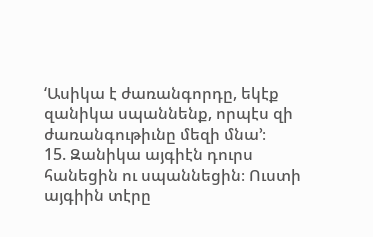‘Ասիկա է ժառանգորդը, եկէք զանիկա սպաննենք, որպէս զի ժառանգութիւնը մեզի մնա’։
15. Զանիկա այգիէն դուրս հանեցին ու սպաննեցին։ Ուստի այգիին տէրը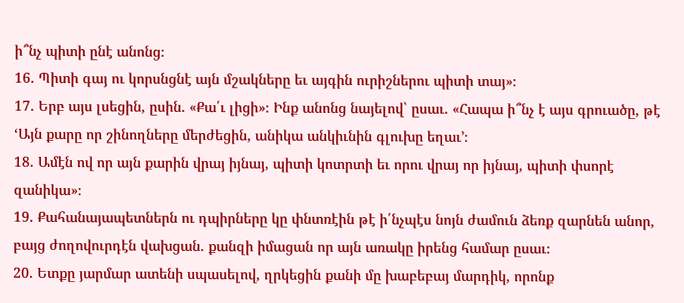ի՞նչ պիտի ընէ անոնց։
16. Պիտի գայ ու կորսնցնէ այն մշակները եւ այգին ուրիշներու պիտի տայ»։
17. Երբ այս լսեցին, ըսին. «Քա՛ւ լիցի»։ Ինք անոնց նայելով՝ ըսաւ. «Հապա ի՞նչ է այս գրուածը, թէ ‘Այն քարը որ շինողները մերժեցին, անիկա անկիւնին գլուխը եղաւ’։
18. Ամէն ով որ այն քարին վրայ իյնայ, պիտի կոտրտի եւ որու վրայ որ իյնայ, պիտի փսորէ զանիկա»։
19. Քահանայապետներն ու դպիրները կը փնտռէին թէ ի՛նչպէս նոյն ժամուն ձեռք զարնեն անոր, բայց ժողովուրդէն վախցան. քանզի իմացան որ այն առակը իրենց համար ըսաւ։
20. Ետքը յարմար ատենի սպասելով, ղրկեցին քանի մը խաբեբայ մարդիկ, որոնք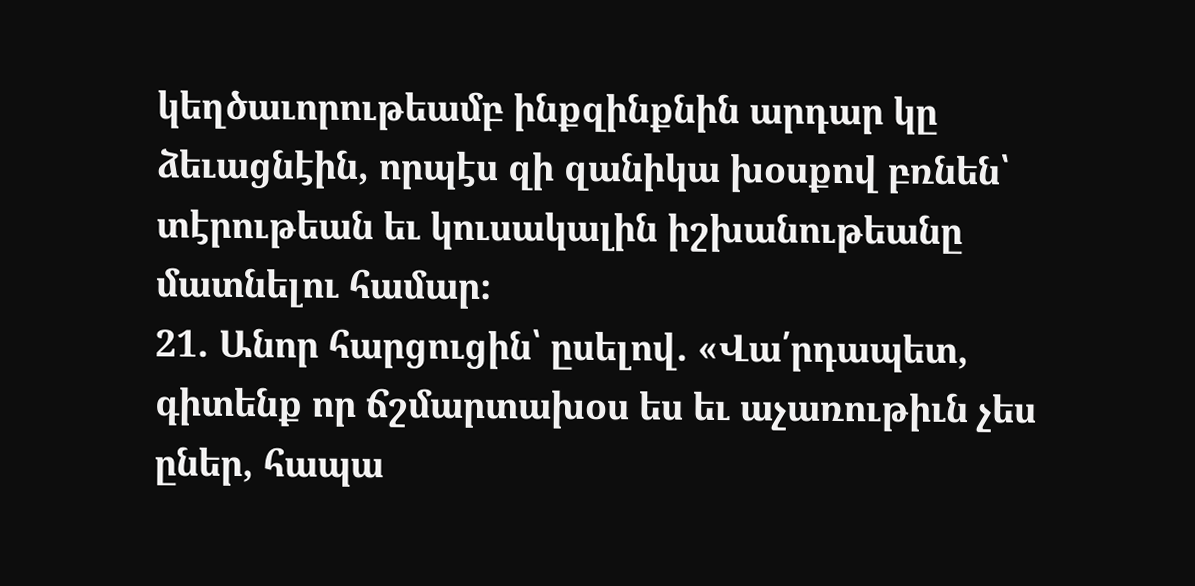կեղծաւորութեամբ ինքզինքնին արդար կը ձեւացնէին, որպէս զի զանիկա խօսքով բռնեն՝ տէրութեան եւ կուսակալին իշխանութեանը մատնելու համար։
21. Անոր հարցուցին՝ ըսելով. «Վա՛րդապետ, գիտենք որ ճշմարտախօս ես եւ աչառութիւն չես ըներ, հապա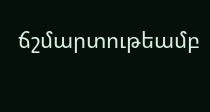ճշմարտութեամբ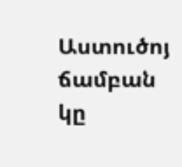Աստուծոյ ճամբան կը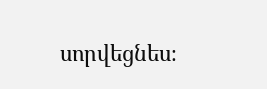սորվեցնես։